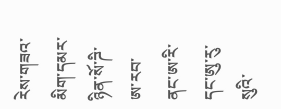རེས་གཟའ་མིག་དམར་ཉིན་སོ་ཌི་ཨ་རབ་ནང་ཨ་རི་དང་ཨུ་རུ་སུའི་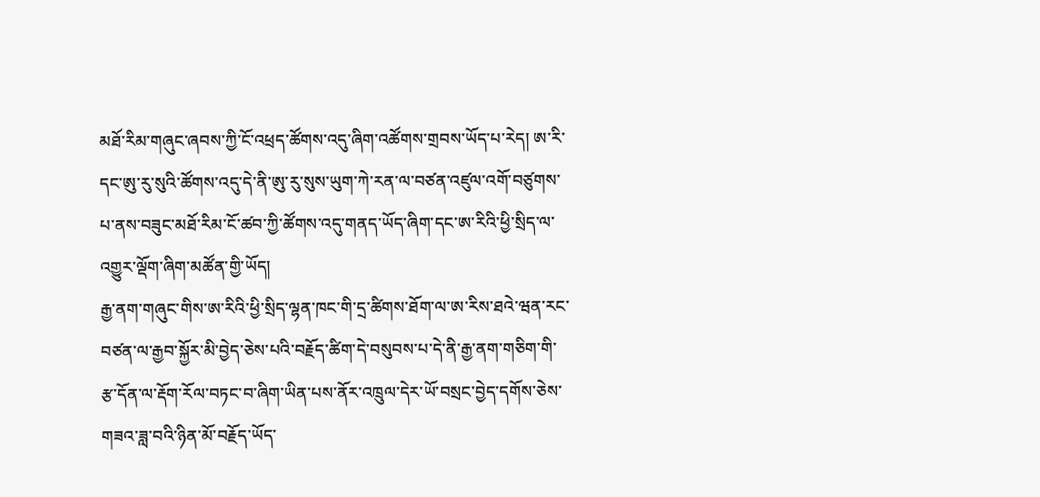མཐོ་རིམ་གཞུང་ཞབས་ཀྱི་ངོ་འཕྲད་ཚོགས་འདུ་ཞིག་འཚོགས་གྲབས་ཡོད་པ་རེད། ཨ་རི་དང་ཨུ་རུ་སུའི་ཚོགས་འདུ་དེ་ནི་ཨུ་རུ་སུས་ཡུག་ཀེ་རན་ལ་བཙན་འཛུལ་འགོ་བཙུགས་པ་ནས་བཟུང་མཐོ་རིམ་ངོ་ཚབ་ཀྱི་ཚོགས་འདུ་གནད་ཡོད་ཞིག་དང་ཨ་རིའི་ཕྱི་སྲིད་ལ་འགྱུར་ལྡོག་ཞིག་མཚོན་གྱི་ཡོད།
རྒྱ་ནག་གཞུང་གིས་ཨ་རིའི་ཕྱི་སྲིད་ལྷན་ཁང་གི་དྲ་ཚིགས་ཐོག་ལ་ཨ་རིས་ཐའེ་ཝན་རང་བཙན་ལ་རྒྱབ་སྐྱོར་མི་བྱེད་ཅེས་པའི་བརྗོད་ཚིག་དེ་བསུབས་པ་དེ་ནི་རྒྱ་ནག་གཅིག་གི་རྩ་དོན་ལ་རྡོག་རོལ་བཏང་བ་ཞིག་ཡིན་པས་ནོར་འཁྲུལ་དེར་ཡོ་བསྲང་བྱེད་དགོས་ཅེས་གཟའ་ཟླ་བའི་ཉིན་མོ་བརྗོད་ཡོད་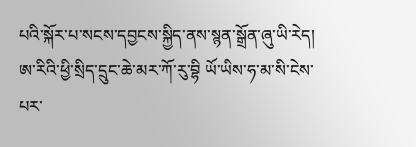པའི་སྐོར་པ་སངས་དབྱངས་སྐྱིད་ནས་སྙན་སྒྲོན་ཞུ་ཡི་རེད།
ཨ་རིའི་ཕྱི་སྲིད་དྲུང་ཆེ་མར་ཀོ་རུ་བྷི ཡོ་ཡིས་ཧ་མ་སི་ངེས་པར་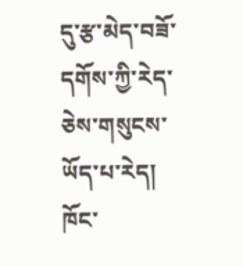དུ་རྩ་མེད་བཟོ་དགོས་ཀྱི་རེད་ཅེས་གསུངས་ཡོད་པ་རེད། ཁོང་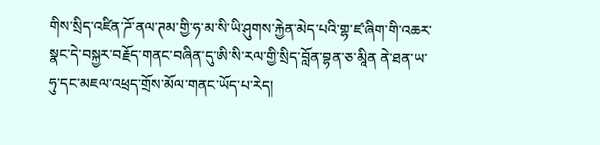གིས་སྲིད་འཛིན་ཌོ་ནལ་ཊམ་གྱི་ཧ་མ་སི་ཡི་ཤུགས་རྐྱེན་མེད་པའི་གྷ་ཛ་ཞིག་གི་འཆར་སྣང་དེ་བསྐྱར་བརྗོད་གནང་བཞིན་དུ་ཨི་སི་རལ་གྱི་སྲིད་བློན་བྷན་ཅ་མཱིན ནེ་ཐན་ཡ་ཧུ་དང་མཇལ་འཕྲད་གྲོས་མོལ་གནང་ཡོད་པ་རེད།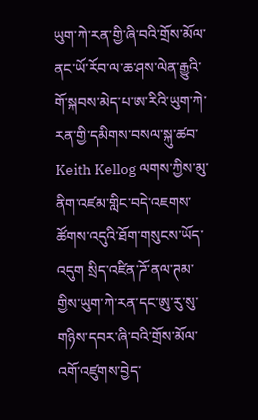ཡུག་ཀེ་རན་གྱི་ཞི་བའི་གྲོས་མོལ་ནང་ཡོ་རོབ་ལ་ཆ་ཤས་ལེན་རྒྱུའི་གོ་སྐབས་མེད་པ་ཨ་རིའི་ཡུག་ཀེ་རན་གྱི་དམིགས་བསལ་སྐུ་ཚབ་ Keith Kellog ལགས་ཀྱིས་མུ་ནིག་འཛམ་གླིང་བདེ་འཇགས་ཚོགས་འདུའི་ཐོག་གསུངས་ཡོད་འདུག སྲིད་འཛིན་ཌོ་ནལ་ཊམ་གྱིས་ཡུག་ཀེ་རན་དང་ཨུ་རུ་སུ་གཉིས་དབར་ཞི་བའི་གྲོས་མོལ་འགོ་འཛུགས་བྱེད་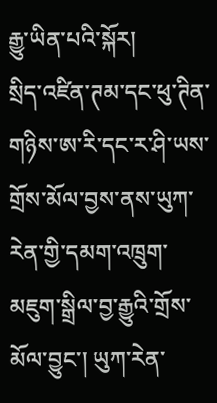རྒྱུ་ཡིན་པའི་སྐོར།
སྲིད་འཛིན་ཊམ་དང་ཕུ་ཊིན་གཉིས་ཨ་རི་དང་ར་ཤི་ཡས་གྲོས་མོལ་བྱས་ནས་ཡུཀ་རེན་གྱི་དམག་འཁྲུག་མཇུག་སྒྲིལ་བྱ་རྒྱུའི་གྲོས་མོལ་བྱུང་། ཡུཀ་རེན་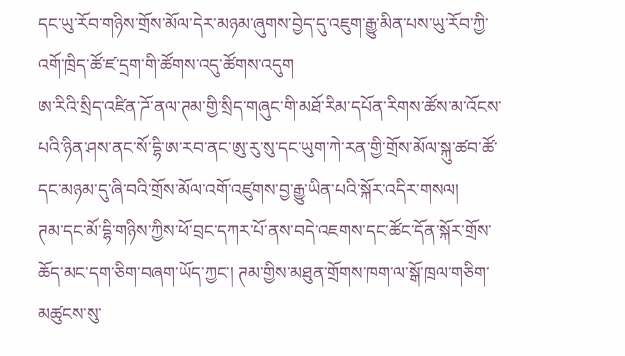དང་ཡུ་རོབ་གཉིས་གྲོས་མོལ་དེར་མཉམ་ཞུགས་བྱེད་དུ་འཇུག་རྒྱུ་མིན་པས་ཡུ་རོབ་ཀྱི་འགོ་ཁྲིད་ཚོ་ཛ་དྲག་གི་ཚོགས་འདུ་ཚོགས་འདུག
ཨ་རིའི་སྲིད་འཛིན་ཌོ་ནལ་ཊམ་གྱི་སྲིད་གཞུང་གི་མཐོ་རིམ་དཔོན་རིགས་ཚོས་མ་འོངས་པའི་ཉིན་ཤས་ནང་སོ་དྷི་ཨ་རབ་ནང་ཨུ་རུ་སུ་དང་ཡུག་ཀེ་རན་གྱི་གྲོས་མོལ་སྐུ་ཚབ་ཚོ་དང་མཉམ་དུ་ཞི་བའི་གྲོས་མོལ་འགོ་འཛུགས་བྱ་རྒྱུ་ཡིན་པའི་སྐོར་འདིར་གསལ།
ཊམ་དང་མོ་དྷི་གཉིས་ཀྱིས་ཕོ་བྲང་དཀར་པོ་ནས་བདེ་འཇགས་དང་ཚོང་དོན་སྐོར་གྲོས་ཆོད་མང་དག་ཅིག་བཞག་ཡོད་ཀྱང་། ཊམ་གྱིས་མཐུན་གྲོགས་ཁག་ལ་སྒོ་ཁྲལ་གཅིག་མཚུངས་སུ་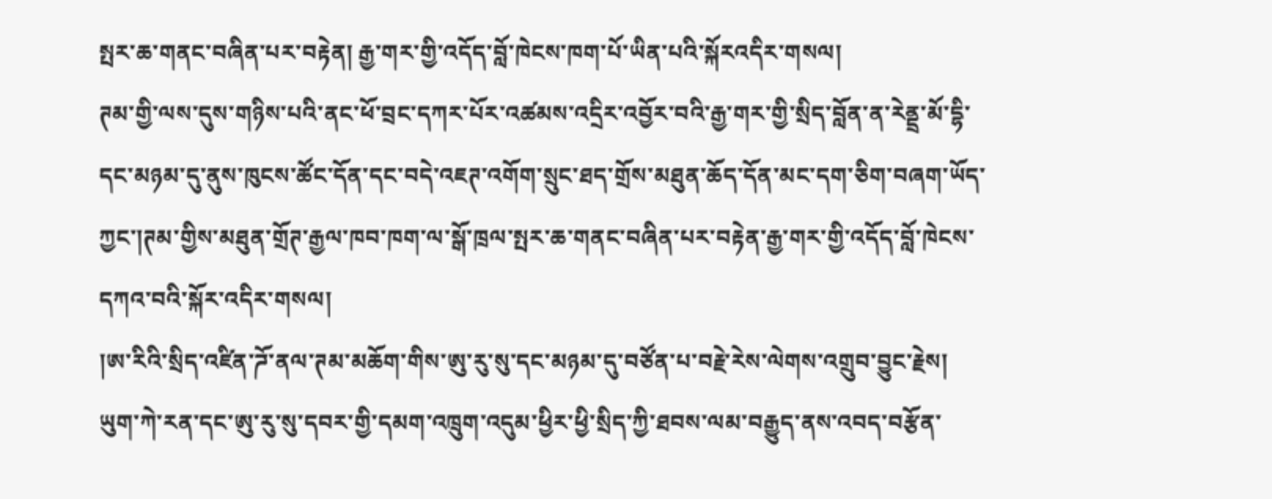སྤར་ཆ་གནང་བཞིན་པར་བརྟེན། རྒྱ་གར་གྱི་འདོད་བློ་ཁེངས་ཁག་པོ་ཡིན་པའི་སྐོརའདིར་གསལ།
ཊམ་གྱི་ལས་དུས་གཉིས་པའི་ནང་ཕོ་བྲང་དཀར་པོར་འཚམས་འདྲིར་འབྱོར་བའི་རྒྱ་གར་གྱི་སྲིད་བློན་ན་རེནྡྲ་མོ་དྷི་དང་མཉམ་དུ་ནུས་ཁུངས་ཚོང་དོན་དང་བདེ་འཇཊ་འགོག་སྲུང་ཐད་གྲོས་མཐུན་ཆོད་དོན་མང་དག་ཅིག་བཞག་ཡོད་ཀྱང་།ཊམ་གྱིས་མཐུན་གྲོཊ་རྒྱལ་ཁབ་ཁག་ལ་སྒོ་ཁྲལ་སྤར་ཆ་གནང་བཞིན་པར་བརྟེན་རྒྱ་གར་གྱི་འདོད་བློ་ཁེངས་དཀའ་བའི་སྐོར་འདིར་གསལ།
།ཨ་རིའི་སྲིད་འཛིན་ཌོ་ནལ་ཊམ་མཆོག་གིས་ཨུ་རུ་སུ་དང་མཉམ་དུ་བཙོན་པ་བརྗེ་རེས་ལེགས་འགྲུབ་བྱུང་རྗེས། ཡུག་ཀེ་རན་དང་ཨུ་རུ་སུ་དབར་གྱི་དམག་འཁྲུག་འདུམ་ཕྱིར་ཕྱི་སྲིད་ཀྱི་ཐབས་ལམ་བརྒྱུད་ནས་འབད་བརྩོན་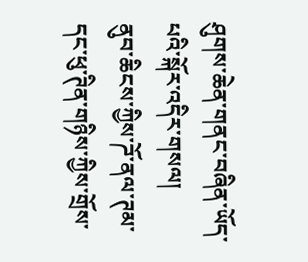ཤུགས་ཆེན་གནང་བཞིན་ཡོད་པའི་སྐོར་འདིར་གསལ།
ནུབ་ཆིངས་ཀྱིས་ཌོ་ནལ་ཊམ་དང་ཕུ་ཊིན་གཉིས་ཀྱིས་གྲོས་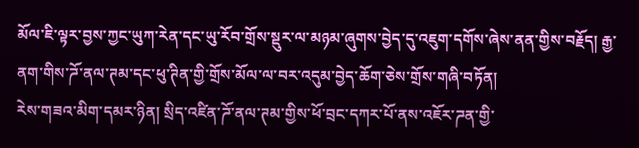མོལ་ཇི་ལྟར་བྱས་ཀྱང་ཡུཀ་རེན་དང་ཡུ་རོབ་གྲོས་སྡུར་ལ་མཉམ་ཞུགས་བྱེད་དུ་འཇུག་དགོས་ཞེས་ནན་གྱིས་བརྗོད། རྒྱ་ནག་གིས་ཌོ་ནལ་ཊམ་དང་ཕུ་ཊིན་གྱི་གྲོས་མོལ་ལ་བར་འདུམ་བྱེད་ཆོག་ཅེས་གྲོས་གཞི་བཏོན།
རེས་གཟའ་མིག་དམར་ཉིན། སྲིད་འཛིན་ཌོ་ནལ་ཊམ་གྱིས་ཕོ་བྲང་དཀར་པོ་ནས་འཇོར་ཌན་གྱི་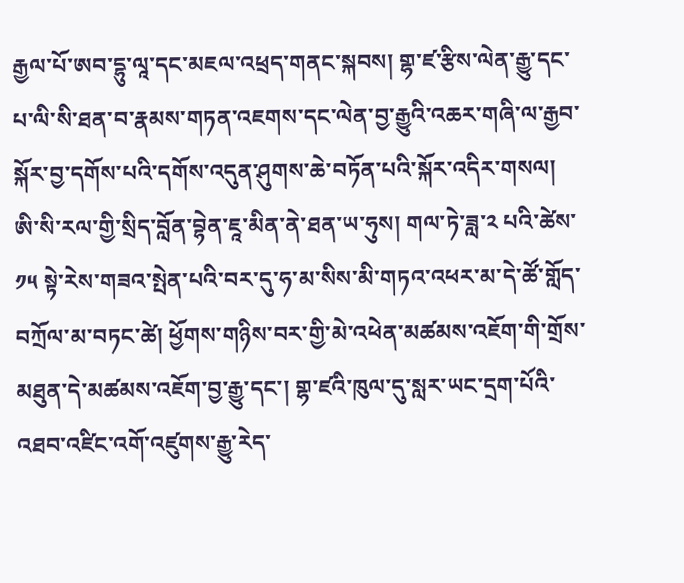རྒྱལ་པོ་ཨབ་དྷུ་ལཱ་དང་མཇལ་འཕྲད་གནང་སྐབས། གྷ་ཛ་རྩིས་ལེན་རྒྱུ་དང་པ་ལི་སི་ཐན་བ་རྣམས་གཏན་འཇགས་དང་ལེན་བྱ་རྒྱུའི་འཆར་གཞི་ལ་རྒྱབ་སྐོར་བྱ་དགོས་པའི་དགོས་འདུན་ཤུགས་ཆེ་བཏོན་པའི་སྐོར་འདིར་གསལ།
ཨི་སི་རལ་གྱི་སྲིད་བློན་བྷེན་ཇཱ་མིན་ནེ་ཐན་ཡ་ཧུས། གལ་ཏེ་ཟླ་༢ པའི་ཚེས་༡༥ སྟེ་རེས་གཟའ་སྤེན་པའི་བར་དུ་ཧ་མ་སིས་མི་གཏའ་འཕར་མ་དེ་ཚོ་གློད་བཀྲོལ་མ་བཏང་ཚེ། ཕྱོགས་གཉིས་བར་གྱི་མེ་འཕེན་མཚམས་འཇོག་གི་གྲོས་མཐུན་དེ་མཚམས་འཇོག་བྱ་རྒྱུ་དང་། གྷ་ཛའི་ཁུལ་དུ་སླར་ཡང་དྲག་པོའི་འཐབ་འཛིང་འགོ་འཛུགས་རྒྱུ་རེད་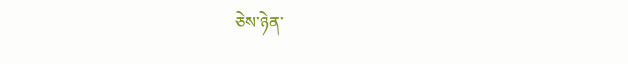ཅེས་ཉེན་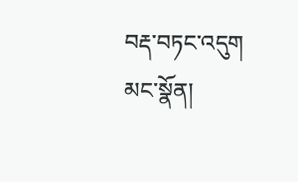བརྡ་བཏང་འདུག
མང་སྣོན།